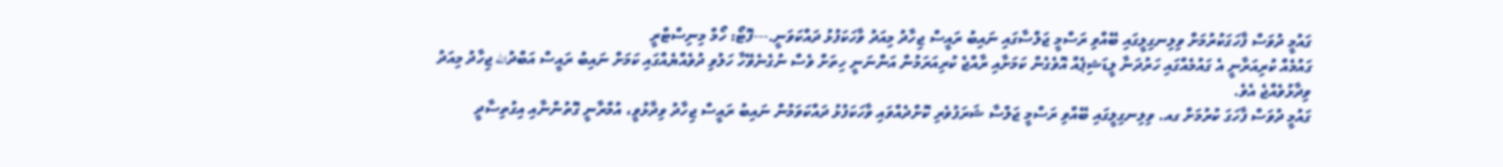ގައުމީ ދުވަސް ފާހަގަކުރުމަށް ވިލިނގިލީގައި ބޭއްވި ރަސްމީ ޖަލްސާގައި ނައިބު ރައީސް ޖިހާދު މިއަދު ވާހަކަފުޅު ދައްކަވަނީ.---ފޮޓޯ: ހޯމް މިނިސްޓްރީ
ގައުމެއް ކުރިއަރާނީ އެ ގައުމެއްގައި ހަރުދަނާ ލީޑަޝިޕެއް އޮވެގެން ކަމަށާއި ރާއްޖެ ކުރިއަރަމުން އަންނަނީ ހިތަށް ވެސް ނުގެނެވޭހާ ހަލުވި ދުވެއްޔެއްގައި ކަމަށް ނައިބު ރައީސް އަބްދުالله ޖިހާދު މިއަދު ވިދާޅުވެއްޖެ އެވެ.
ގައުމީ ދުވަސް ފާހަގަ ކުރުމަށް ގއ. ވިލިނގިލީގައި ބޭއްވި ރަސްމީ ޖަލްސާ ޝަރަފުވެރި ކޮށްދެއްވައި ވާހަކަފުޅު ދައްކަވަމުން ނައިބު ރައީސް ޖިހާދު ވިދާޅުވީ، އުމްރާނީ ގޮތުންނާއި އިގުތިސާދީ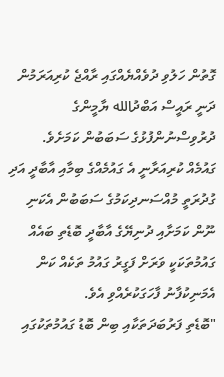ގޮތުން ހަލުވި ދުވެއްޔެއްގައި ރާއްޖެ ކުރިއަރަމުން ދަނީ ރައީސް އަބްދުالله ޔާމީންގެ ދުރުވިސްނުންފުޅުގެ ސަބަބުން ކަމަށެވެ.
ގައުމެއް ކުރިއަރާނީ އެ ގައުމެއްގެ ބިމާއި އާބާދީ އަދި ގުދުރަތީ މުއްސަނދިކަމުގެ ސަބަބުން އެކަނި ނޫން ކަމަށާއި ދުނިޔޭގެ އާބާދީ ބޮޑެތި ބައެއް ގައުމުތަކަކީ ވަރަށް ފަގީރު ގައުމު ތަކެއް ކަން އެމަނިކުފާނު ފާހަގަކުރެއްވި އެވެ.
"ބޮޑެތި ފަރުބަދަތަކާއި ބިން ބޮޑު ގައުމުތަކުގައި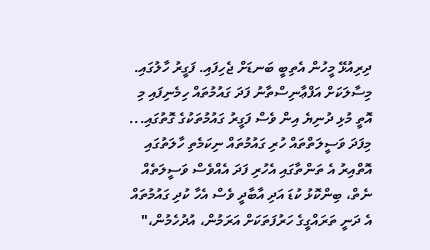ދިރިއުޅޭ މީހުން އެތިބީ ބަނޑަށް ޖެހިފައި. ފަގީރު ހާލުގައި. މިސާލަކަށް އަފްޢާނިސްތާނު ފަދަ ގައުމުތައް ހިމެނިފައި މި އޮތީ މުޅި ދުނިޔެ އިން ވެސް ފަގީރު ގައުމުތަކުގެ ގޮތުގައި... މިފަދަ ވަސީލަތްތައް ހުރި ގައުމުތައް ނިކަމެތި ހާލަތުގައި އޮތްއިރު އެ ތަންތާގައި އެހުރި ފަދަ އެއްވެސް ވަސީލަތެއް ނެތް، ބިންކޮޅު ކުޑަ އަދި އާބާދީ ވެސް އެހާ ކުދި ގައުމުތައް އެ ދަނީ ތަރައްގީގެ ހަރުފަތަކަށް އަރަމުން، އުދުހެމުން،"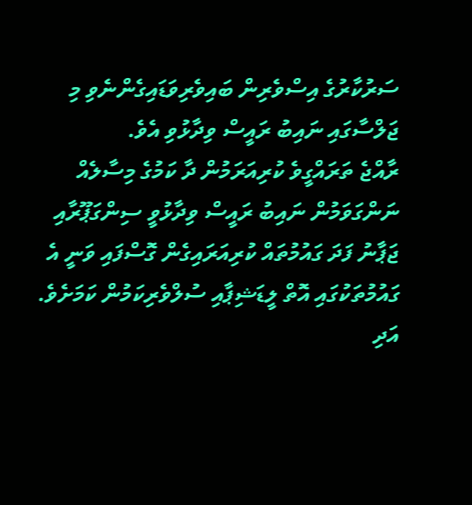ސަރުކާރުގެ އިސްވެރިން ބައިވެރިވަޑައިގެންނެވި މި ޖަލްސާގައި ނައިބު ރައީސް ވިދާޅުވި އެވެ.
ރާއްޖެ ތަރައްގީވެ ކުރިއަރަމުން ދާ ކަމުގެ މިސާލެއް ނަންގަވަމުން ނައިބު ރައީސް ވިދާޅުވީ ސިންގަޕޫރާއި ޖަޕާނު ފަދަ ގައުމުތައް ކުރިއަރައިގެން ގޮސްފައި ވަނީ އެ ގައުމުތަކުގައި އޮތް ލީޑަޝިޕާއި ސުލްވެރިކަމުން ކަމަށެވެ. އަދި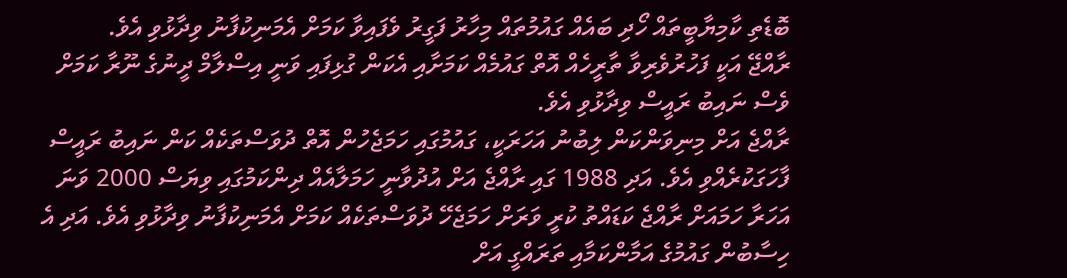ބޮޑެތި ކާމިޔާބީތައް ހޯދި ބައެއް ގައުމުތައް މިހާރު ފަގީރު ވެފައިވާ ކަމަށް އެމަނިކުފާނު ވިދާޅުވި އެވެ.
ރާއްޖޭ އަކީ ފަހުރުވެރިވާ ތާރީހެއް އޮތް ގައުމެއް ކަމަށާއި އެކަން ގުޅިފައި ވަނީ އިސްލާމް ދީނުގެ ނޫރާ ކަމަށް ވެސް ނައިބު ރައީސް ވިދާޅުވި އެވެ.
ރާއްޖެ އަށް މިނިވަންކަން ލިބުނު އަހަރަކީ، ގައުމުގައި ހަމަޖެހުން އޮތް ދުވަސްތަކެއް ކަން ނައިބު ރައީސް ފާހަގަކުރެއްވި އެވެ. އަދި 1988 ގައި ރާއްޖެ އަށް އުދުވާނީ ހަމަލާއެއް ދިންކަމުގައި ވިޔަސް 2000 ވަނަ އަހަރާ ހަމައަށް ރާއްޖެ ކަޑައްތު ކުރީ ވަރަށް ހަމަޖެހޭ ދުވަސްތަކެއް ކަމަށް އެމަނިކުފާނު ވިދާޅުވި އެވެ. އަދި އެ ހިސާބުން ގައުމުގެ އަމާންކަމާއި ތަރައްގީ އަށް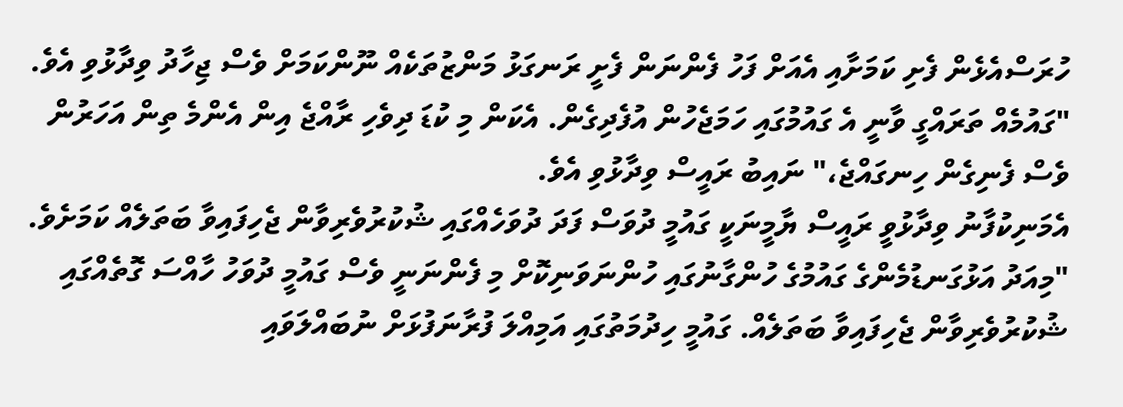ހުރަސްއެޅެން ފެށި ކަމަށާއި އެއަށް ފަހު ފެންނަން ފެށީ ރަނގަޅު މަންޒުތަކެއް ނޫންކަމަށް ވެސް ޖިހާދު ވިދާޅުވި އެވެ.
"ގައުމެއް ތަރައްގީ ވާނީ އެ ގައުމުގައި ހަމަޖެހުން އުފެދިގެން. އެކަން މި ކުޑަ ދިވެހި ރާއްޖެ އިން އެންމެ ތިން އަހަރުން ވެސް ފެނިގެން ހިނގައްޖެ،" ނައިބު ރައީސް ވިދާޅުވި އެވެ.
އެމަނިކުފާނު ވިދާޅުވީ ރައީސް ޔާމީނަކީ ގައުމީ ދުވަސް ފަދަ ދުވަހެއްގައި ޝުކުރުވެރިވާން ޖެހިފައިވާ ބަތަލެއް ކަމަށެވެ. "މިއަދު އަޅުގަނޑުމެންގެ ގައުމުގެ ހުންގާނުގައި ހުންނަވަނިކޮށް މި ފެންނަނީ ވެސް ގައުމީ ދުވަހު ހާއްސަ ގޮތެއްގައި ޝުކުރުވެރިވާން ޖެހިފައިވާ ބަތަލެއް. ގައުމީ ހިދުމަތުގައި އަމިއްލަ ފުރާނަފުޅަށް ނުބައްލަވައި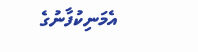އެމަނިކުފާނުގެ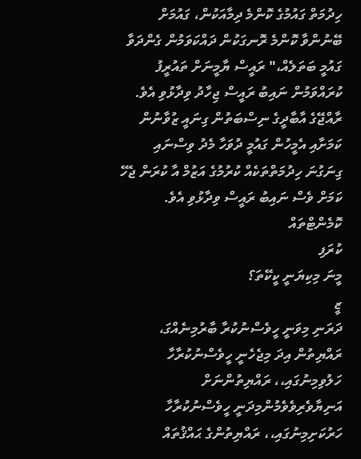ހިދުމަތް ގައުމުގެ ކޮންމެ ދިމާއަކުން، ގައުމަށް ބޭނުންވާ ކޮންމެ ރޮނގަކުން ދައްކަވަމުން ގެންދަވާ ގައުމީ ބަތަލެއް،" ރައީސް ޔާމީނަށް ތައުރީފު ކުރައްވަމުން ނައިބު ރައީސް ޖިހާދު ވިދާޅުވި އެވެ.
ރާއްޖޭގެ އާބާދީގެ ނިސްބަތުން ގިނައީ ޒުވާނުން ކަމަށާއި އެމީހުން ގައުމީ ދުވަހާ މެދު ވިސްނައި ގިނަގުނަ ހިދުމަތްތަކެއް ކުރުމުގެ އަޒުމް އާ ކުރަން ޖެހޭ ކަމަށް ވެސް ނައިބު ރައީސް ވިދާޅުވި އެވެ.
ކޮމެންޓްތައް
ކުރަފި
މީނަ މިކިޔަނީ ކީކޭތަ؟
ޒީ
ދަރަނި މިވަނީ ހީވެސްނުކުރާ ބާރުމިނެއްގަ، ރައްޔިތުން އިދަ މިޖެހެނީ ހީވެސްނުކުރާހާ ހަލުވިމިނުގައި،، ރައްޔިތުންނަށް އަނިޔާވެރިވެވެމުންމިދަނީ ހީވެސްނުކުރާހާ ހަރުކަށިމިނުގައި،، ރައްޔިތުންގެ ޙައްޤުތައް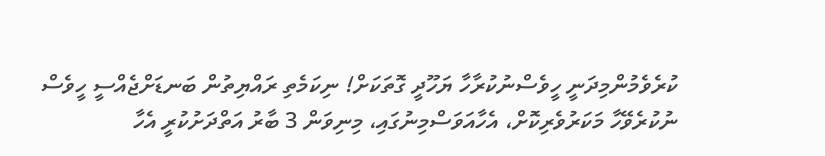ކުރެވެމުންމިދަނީ ހީވެސްނުކުރާހާ ޔަހޫދީ ގޮތަކަށް! ނިކަމެތި ރައްޔިތުން ބަނޑަށްޖެއްސީ ހީވެސް ނުކުރެވޭހާ މަކަރުވެރިކޮށް، އެހާއަވަސްމިނުގައި، މިނިވަން 3 ބާރު އަތްދަށުކުރީ އެހާ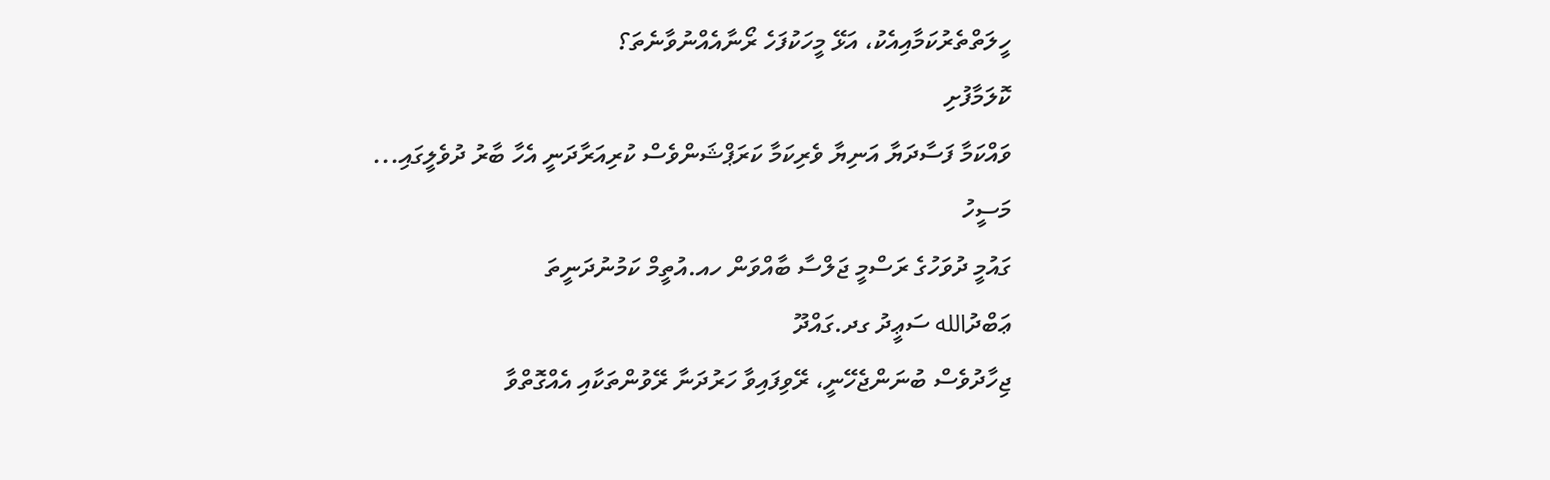ހީލަތްތެރުކަމާއިއެކު، އަޅޭ މީހަކުފަހެ ރޯނާއެއްނުވާނެތަ؟
ކޮލަމާފުށި
ވައްކަމާ ފަސާދަޔާ އަނިޔާ ވެރިކަމާ ކަރަޕްޝަންވެސް ކުރިއަރާދަނީ އެހާ ބާރު ދުވެލީގައި...
މަސީހު
ގައުމީ ދުވަހުގެ ރަސްމީ ޖަލްސާ ބާއްވަން ހއ.އުތީމް ކަމުނުދަނީތަ
ޢަބްދުالله ސަޢީދު ގދ.ގައްދޫ
ޖިހާދުވެސް ބުނަންޖެހޭނީ، ރޭވިފައިވާ ހަރުދަނާ ރޭވުންތަކާއި އެއްގޮތްވާ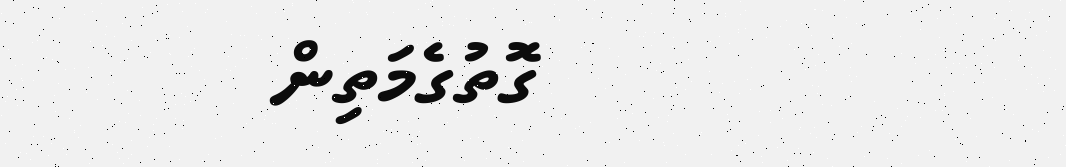ގޮތުގެމަތިން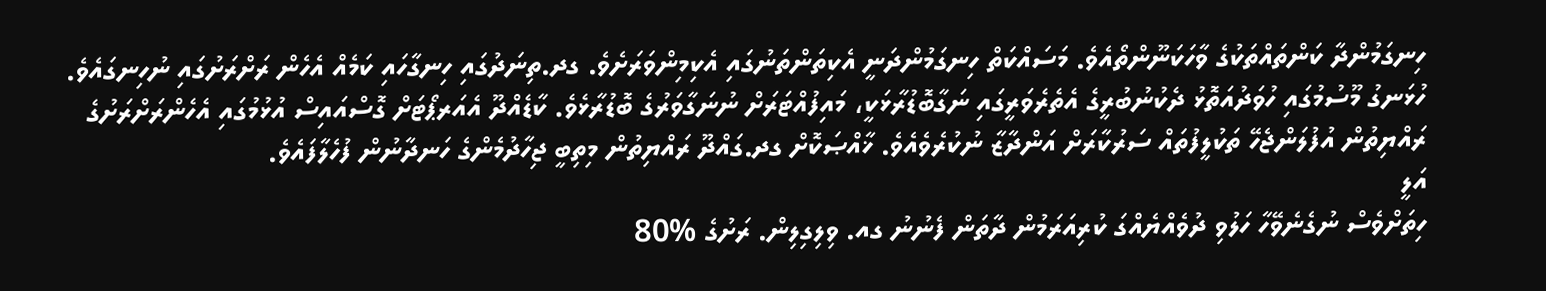ހިނގަމުންދާ ކަންތައްތަކުގެ ވާހަކަނޫންތޯއެވެ. މަސައްކަތް ހިނގަމުންދަނީ އެކިތަންތަނުގައި އެކިމިންވަރަށެވެ. ގދ.ތިނަދުގައި ހިނގާހައި ކަމެއް އެހެން ރަށްރަށުގައި ނުހިނގައެވެ. ހުޅަނގު މޫސުމުގައި ހުވަދުއަތޮޅު ދެކުނުބުރީގެ އެތެރެވަރީގައި ނަގާބޮޑުރާޅަކީ، މައިފުއްޓަރަށް ނުނަގާވަރުގެ ބޮޑުރާޅެވެ. ކާޑެއްދޫ އެއަރޕޯޓަށް ގޮސްއައިސް އުޅުމުގައި އެހެންރަށްރަށުގެ ރައްޔިތުން އުފުލަންޖެހޭ ތަކުލީފުތައް ސަރުކާރަށް އަންދާޒާ ނުކުރެވެއެވެ. ޚާއްޞަކޮށް ގދ.ގައްދޫ ރައްޔިތުން މިތިބީ ޖިހާދުމެންގެ ހަނދާނުން ފުހެލާފައެވެ.
އަލީ
ހިތަށްވެސް ނުގެނެވޭހާ ހަލުވި ދުވެއްޔެއްގަ ކުރިއަރަމުން ދާތަން ފެނުނު ގއ. ވިލިގިލިން. ރަށުގެ %80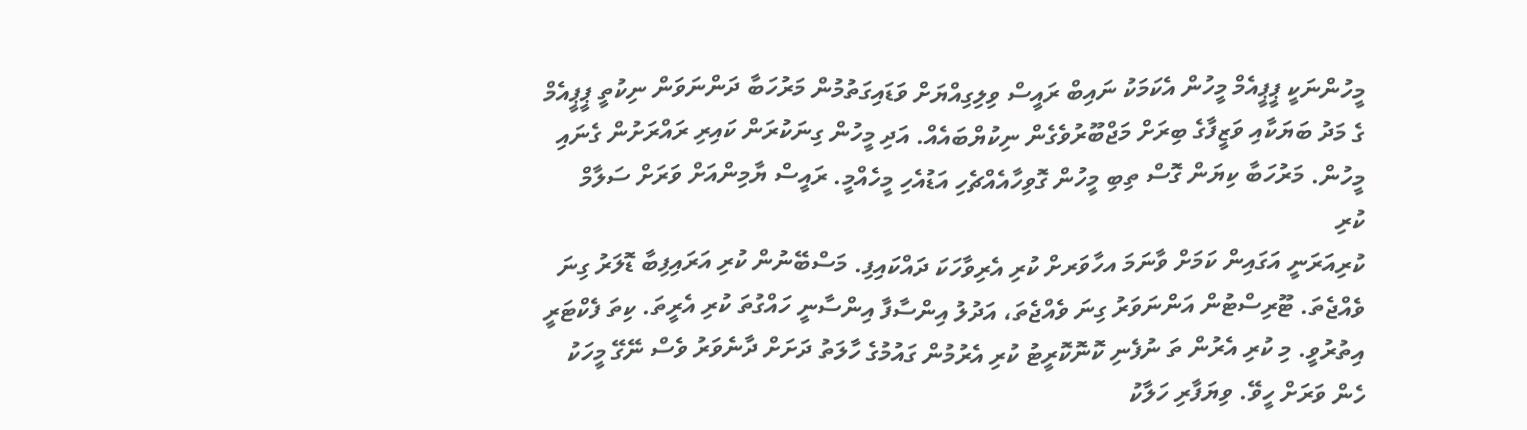މީހުންނަކީ ޕީޕީއެމް މީހުން އެކަމަކު ނައިބް ރައީސް ވިލިގިއްޔަށް ވަޑައިގަތުމުން މަރުހަބާ ދަންނަވަން ނިކުތީ ޕީޕީއެމް ގެ މަދު ބަޔަކާއި ވަޒީފާގެ ބިރަށް މަޖްބޫރުވެގެން ނިކުޔްބައެއް. އަދި މީހުން ގިނަކުރަން ކައިރި ރައްރަށުން ގެނައި މީހުން. މަރުހަބާ ކިޔަން ގޮސް ތިބި މީހުން ގޮވިހާއެއްޗެހި އަޑުއެހި މީހެއްމީ. ރައީސް ޔާމިންއަށް ވަރަށް ސަލާމް
ކުރި
ކުރިއަރަނީ އަގައިން ކަމަށް ވާނަމަ އހާވަރށް ކުރި އެރިވާހަކަ ދައްކައިފި. މަސްބޭނުން ކުރި އަރައިފިބާ ޑޮލަރު ގިނަ ވެއްޖެތަ. ޓޫރިސްޓުން އަންނަވަރު ގިނަ ވެއްޖެތަ، އަދުލު އިންސާފާ އިންސާނީ ހައްގުތަ ކުރި އެރީތަ. ކިތަ ފެކްޓަރީ އިތުރުވީ. މި ކުރި އެރުން ތަ ނުފެނި ކޮނޮކޮރީޓު ކުރި އެރުމުން ގައުމުގެ ހާލަތު ދަށަށް ދާނެވަރު ވެސް ނޭގޭ މީހަކު ހެން ވަރަށް ހީވޭ. ވިޔަފާރި ހަލާކު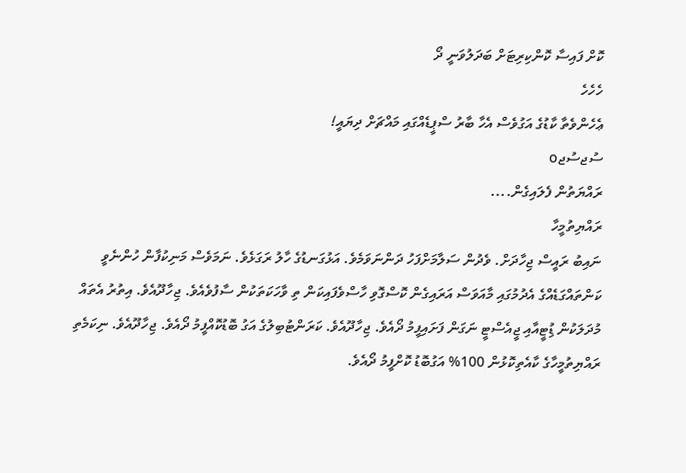ކޮށް ފައިސާ ކޮންކިރިޓަށް ބަދަލުވަނީ ދޯ
ހެހެހެ
ޢެހެންވެތާ ކާޑުގެ އަގުވެސް އެހާ ބާރު ސްޕީޑެއްގައި މައްޗަށް ދިޔައީ!
ސުޖސުޖo
ރައްޔަތުން ފެލައިގެން....
ރައްޔިތުމީހާ
ނައިބު ރައީސް ޖިހާދަށް. ވެދުން ސަލާމަށްފަހު ދަންނަވަމެވެ. އަޅުގަނޑުގެ ހާލު ރަގަޅެވެ. ނަމަވެސް މަނިކުފާން ހުންނެވީ ކަންތައްގަޑެއްގެ އެދުމުގައި މާއަވަސް އަރައިގެން ކޮސްގޮވި ހާސްވެފައިކަން ތި ވާހަކަތަކުން ސާފުވެއެވެ. ޖިހާދޫއެވެ. އިތުރު އެތައް މުދަލަކުން ޑިުޓީއާއި ޖީއެސްޓީ ނަގަން ފަށައިފީމު ދޯއެވެ. ޖިހާދޫއެވެ. ކަރަންޓުބިލުގެ އަގު ބޮޑުކޮއްފީމު ދޯއެވެ. ޖިހާދޫއެވެ. ނިކަމެތި ރައްޔިތުމީހާގެ ކާއެތިކޮޅުން 100% އަގުބޮޑު ކޮށްފީމު ދޯއެވެ.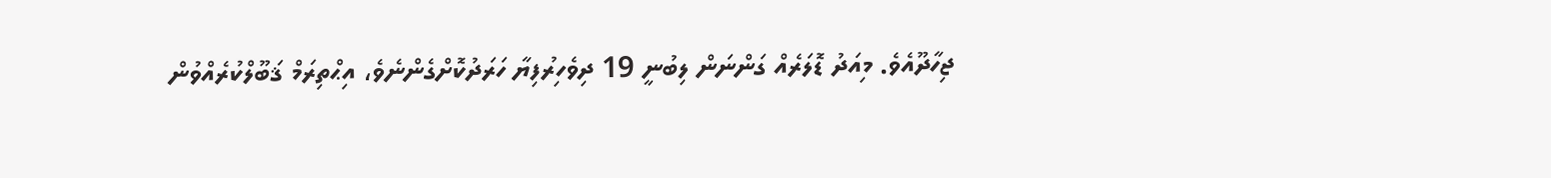ޖިހާދޫއެވެ. މިއަދު ޑޮލަރެއް ގަންނަން ލިބުނީ 19 ދިވެހިރުފިޔާ ހަރަދުކޮށްގެންނެވެ، އިޙްތިރަމް ޤަބޫލްކުރެއްވުން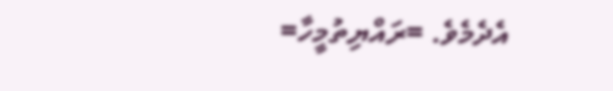އެދެމެވެ. =ރައްޔިތުމީހާ=